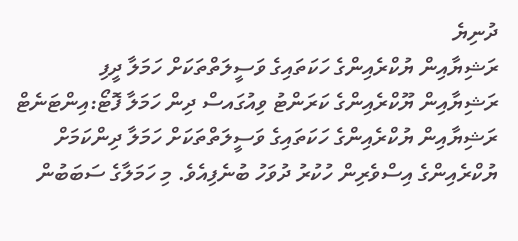ދުނިޔެ
ރަޝިޔާއިން ޔުކްރެއިންގެ ހަކަތައިގެ ވަސީލަތްތަކަށް ހަމަލާ ދީފި
ރަޝިޔާއިން ޔޫކްރެއިންގެ ކަރަންޓު ވިއުގައސް ދިން ހަމަލާ ފޮޓޯ:އިންޓަނެޓް
ރަޝިޔާއިން ޔުކްރެއިންގެ ހަކަތައިގެ ވަސީލަތްތަކަށް ހަމަލާ ދިންކަމަށް ޔުކްރެއިންގެ އިސްވެރިން ހުކުރު ދުވަހު ބުނެފިއެވެ. މި ހަމަލާގެ ސަބަބުން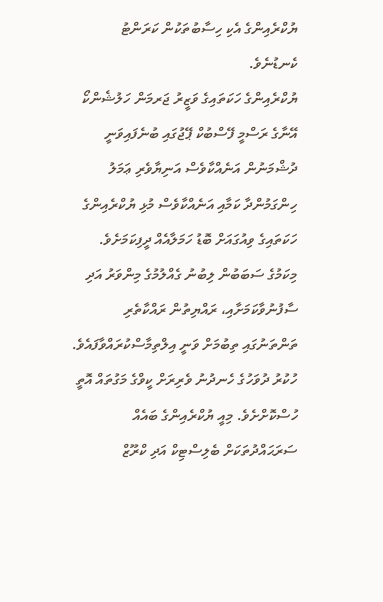ޔުކްރެއިންގެ އެކި ހިސާބުތަކުން ކަރަންޓު ކެނޑުނެވެ.
ޔުކްރެއިންގެ ހަކަތައިގެ ވަޒީރު ޖަރމަން ހަލުޝެންކޯ އޭނާގެ ރަސްމީ ފޭސްބުކް ޕޭޖުގައި ބުނެފައިވަނީ ދުޝްމަނުން އަނެއްކާވެސް އަނިޔާވެރި ޢަމަލު ހިންގަމުންދާ ކަމާއި އަނެއްކާވެސް މުޅި ޔުކްރެއިންގެ ހަކަތައިގެ ވިއުގައަށް ބޮޑު ހަމަލާއެއް ދީފިކަމަށެވެ. މިކަމުގެ ސަބަބުން ލިބުނު ގެއްލުމުގެ މިންވަރު އަދި ސާފުނުވާކަމަށާއި، ރައްޔިތުން ރައްކާތެރި ތަންތަނުގައި ތިބުމަށް ވަނީ އިލްތިމާސްކުރައްވާފައެވެ.
ހުކުރު ދުވަހުގެ ހެނދުނު ވެރިރަށް ކީވްގެ މަގުތައް އޮތީ ހުސްކޮށްށެވެ. މިއީ ޔުކްރެއިންގެ ބައެއް ސަރަޙައްދުތަކަށް ބެލިސްޓިކް އަދި ކްރޫޒް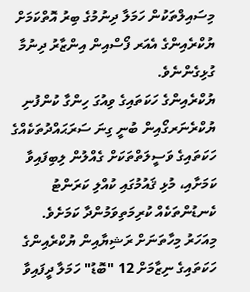މިސައިލްތަކުން ހަމަލާ ދިނުމުގެ ބިރު އޮތްކަމަށް ޔުކްރެއިންގެ އެއަރ ފޯސްއިން އިންޒާރު ދިނުމާ ގުޅިގެންނެވެ.
ޔުކްރެއިންގެ ހަކަތައިގެ ވިއުގަ ހިންގާ ކުންފުނި ޔުކްރެނަރގޯއިން ބުނީ ގިނަ ސަރަޙައްދުތަކެއްގެ ހަކަތައިގެ ވަސީލަތްތަކަށް ގެއްލުން ލިބިފައިވާ ކަމަށާއި، މުޅި ޤައުމުގައި ކުއްލި ކަރަންޓު ކެނޑުންތަކެއް ކުރިމަތިވަމުންދާ ކަމަށެވެ. މިއަހަރު މިހާތަނަށް ރަޝިޔާއިން ޔުކްރެއިންގެ ހަކަތައިގެ ނިޒާމަށް 12 "ބޮޑު" ހަމަލާ ދީފައިވާ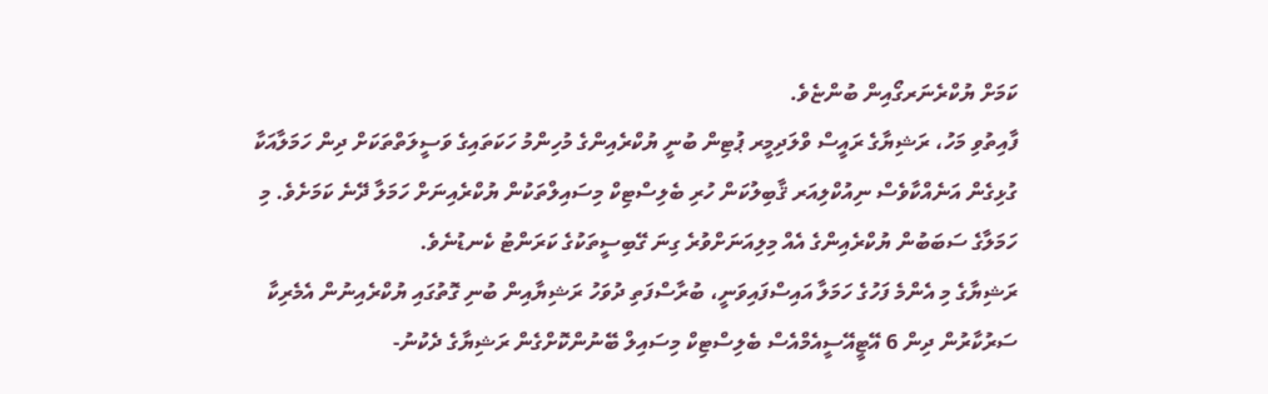ކަމަށް ޔުކްރެނަރގޯއިން ބުންޏެވެ.
ފާއިތުވި މަހު، ރަޝިޔާގެ ރައީސް ވްލަދިމީރ ޕުޓިން ބުނީ ޔުކްރެއިންގެ މުހިންމު ހަކަތައިގެ ވަސީލަތްތަކަށް ދިން ހަމަލާއަކާ ގުޅިގެން އަނެއްކާވެސް ނިއުކްލިއަރ ޤާބިލުކަން ހުރި ބެލިސްޓިކް މިސައިލްތަކުން ޔުކްރެއިނަށް ހަމަލާ ދޭނެ ކަމަށެވެ. މި ހަމަލާގެ ސަބަބުން ޔުކްރެއިންގެ އެއް މިލިއަނަށްވުރެ ގިނަ ގޭބިސީތަކުގެ ކަރަންޓު ކެނޑުނެވެ.
ރަޝިޔާގެ މި އެންމެ ފަހުގެ ހަމަލާ އައިސްފައިވަނީ، ބުރާސްފަތި ދުވަހު ރަޝިޔާއިން ބުނި ގޮތުގައި ޔުކްރެއިނުން އެމެރިކާ ސަރުކާރުން ދިން 6 އޭޓީއޭސީއެމްއެސް ބެލިސްޓިކް މިސައިލް ބޭނުންކޮށްގެން ރަޝިޔާގެ ދެކުނު-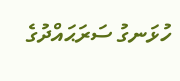ހުޅަނގު ސަރަޙައްދުގެ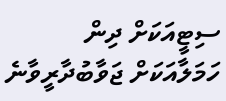ސިޓީއަކަށް ދިން ހަމަލާއަކަށް ޖަވާބުދާރީވާނެ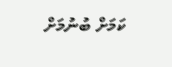ކަމަށް ބުނުމަށް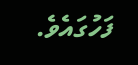ފަހުގައެވެ.